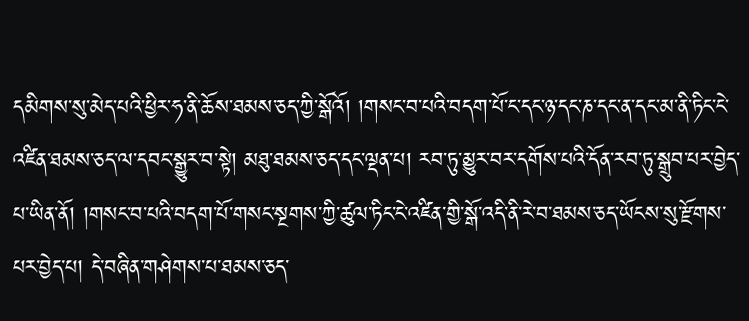དམིགས་སུ་མེད་པའི་ཕྱིར་ཧ་ནི་ཆོས་ཐམས་ཅད་ཀྱི་སྒོའོ། །གསང་བ་པའི་བདག་པོ་ང་དང་ཉ་དང་ཎ་དང་ན་དང་མ་ནི་ཏིང་ངེ་འཛིན་ཐམས་ཅད་ལ་དབང་སྒྱུར་བ་སྟེ། མཐུ་ཐམས་ཅད་དང་ལྡན་པ། རབ་ཏུ་མྱུར་བར་དགོས་པའི་དོན་རབ་ཏུ་སྒྲུབ་པར་བྱེད་པ་ཡིན་ནོ། །གསང་བ་པའི་བདག་པོ་གསང་སྔགས་ཀྱི་ཚུལ་ཏིང་ངེ་འཛིན་གྱི་སྒོ་འདི་ནི་རེ་བ་ཐམས་ཅད་ཡོངས་སུ་རྫོགས་པར་བྱེད་པ། དེ་བཞིན་གཤེགས་པ་ཐམས་ཅད་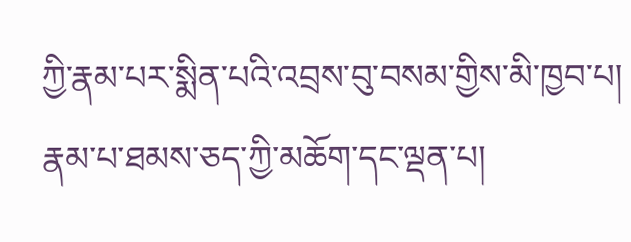ཀྱི་རྣམ་པར་སྨིན་པའི་འབྲས་བུ་བསམ་གྱིས་མི་ཁྱབ་པ། རྣམ་པ་ཐམས་ཅད་ཀྱི་མཆོག་དང་ལྡན་པ།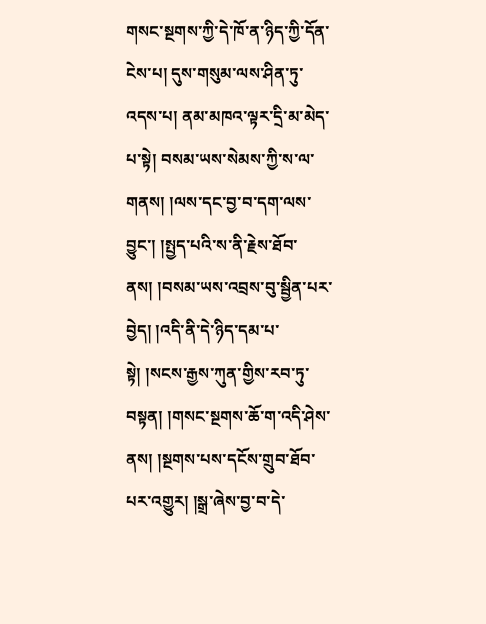གསང་སྔགས་ཀྱི་དེ་ཁོ་ན་ཉིད་ཀྱི་དོན་ངེས་པ། དུས་གསུམ་ལས་ཤིན་ཏུ་འདས་པ། ནམ་མཁའ་ལྟར་དྲི་མ་མེད་པ་སྟེ། བསམ་ཡས་སེམས་ཀྱི་ས་ལ་གནས། །ལས་དང་བྱ་བ་དག་ལས་བྱུང་། །སྤྱད་པའི་ས་ནི་རྗེས་ཐོབ་ནས། །བསམ་ཡས་འབྲས་བུ་སྦྱིན་པར་བྱེད། །འདི་ནི་དེ་ཉིད་དམ་པ་སྟེ། །སངས་རྒྱས་ཀུན་གྱིས་རབ་ཏུ་བསྟན། །གསང་སྔགས་ཆོ་ག་འདི་ཤེས་ནས། །སྔགས་པས་དངོས་གྲུབ་ཐོབ་པར་འགྱུར། །སྒྲ་ཞེས་བྱ་བ་དེ་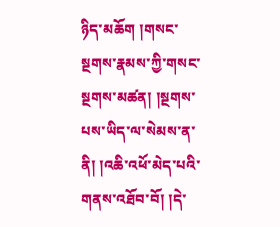ཉིད་མཆོག །གསང་སྔགས་རྣམས་ཀྱི་གསང་སྔགས་མཚན། །སྔགས་པས་ཡིད་ལ་སེམས་ན་ནི། །འཆི་འཕོ་མེད་པའི་གནས་འཐོབ་བོ། །དེ་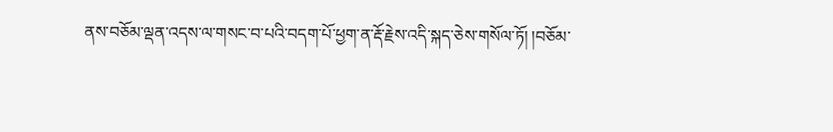ནས་བཅོམ་ལྡན་འདས་ལ་གསང་བ་པའི་བདག་པོ་ཕྱག་ན་རྡོ་རྗེས་འདི་སྐད་ཅེས་གསོལ་ཏོ། །བཅོམ་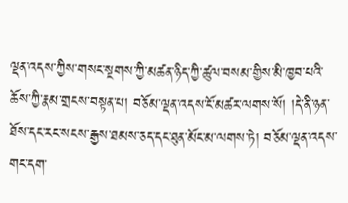ལྡན་འདས་ཀྱིས་གསང་སྔགས་ཀྱི་མཚན་ཉིད་ཀྱི་ཚུལ་བསམ་གྱིས་མི་ཁྱབ་པའི་ཆོས་ཀྱི་རྣམ་གྲངས་བསྟན་པ། བཅོམ་ལྡན་འདས་ངོ་མཚར་ལགས་སོ། །དེ་ནི་ཉན་ཐོས་དང་རང་སངས་རྒྱས་ཐམས་ཅད་དང་ཐུན་མོང་མ་ལགས་ཏེ། བཅོམ་ལྡན་འདས་གང་དག་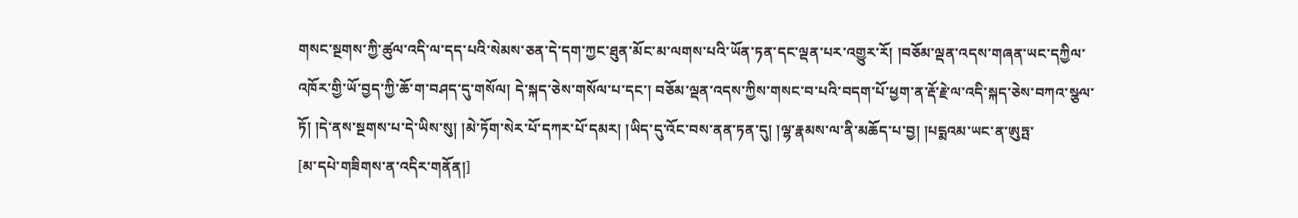གསང་སྔགས་ཀྱི་ཚུལ་འདི་ལ་དད་པའི་སེམས་ཅན་དེ་དག་ཀྱང་ཐུན་མོང་མ་ལགས་པའི་ཡོན་ཏན་དང་ལྡན་པར་འགྱུར་རོ། །བཅོམ་ལྡན་འདས་གཞན་ཡང་དཀྱིལ་འཁོར་གྱི་ཡོ་བྱད་ཀྱི་ཆོ་ག་བཤད་དུ་གསོལ། དེ་སྐད་ཅེས་གསོལ་པ་དང་། བཅོམ་ལྡན་འདས་ཀྱིས་གསང་བ་པའི་བདག་པོ་ཕྱག་ན་རྡོ་རྗེ་ལ་འདི་སྐད་ཅེས་བཀའ་སྩལ་ཏོ། །དེ་ནས་སྔགས་པ་དེ་ཡིས་སུ། །མེ་ཏོག་སེར་པོ་དཀར་པོ་དམར། །ཡིད་དུ་འོང་བས་ནན་ཏན་དུ། །ལྷ་རྣམས་ལ་ནི་མཆོད་པ་བྱ། །པདྨའམ་ཡང་ན་ཨུཏྤ་
[མ་དཔེ་གཟིགས་ན་འདིར་གནོན།]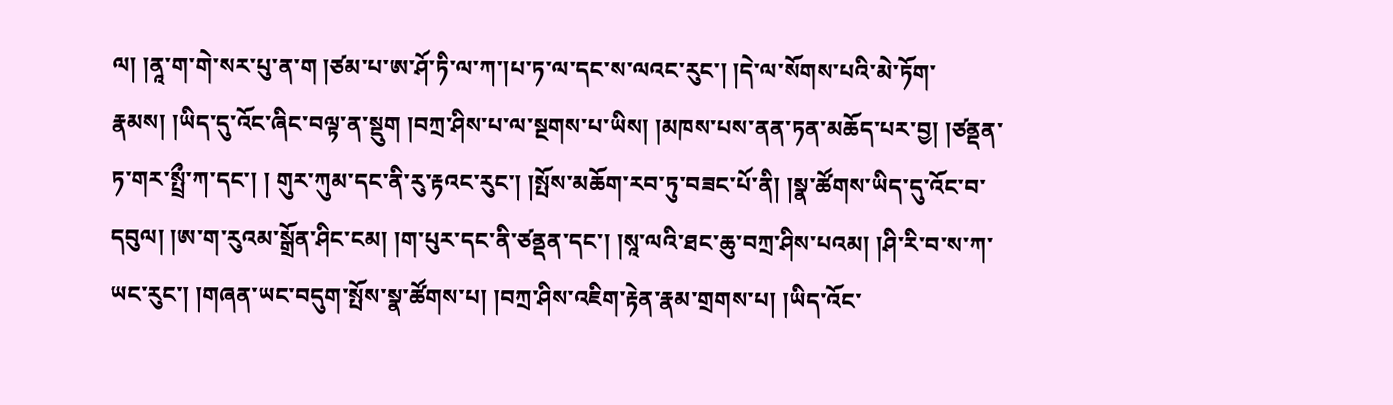ལ། །ནཱ་ག་གེ་སར་པུ་ན་ག །ཙམ་པ་ཨ་ཤོ་ཏི་ལ་ཀ་།པ་ཏ་ལ་དང་ས་ལའང་རུང་། །དེ་ལ་སོགས་པའི་མེ་ཏོག་རྣམས། །ཡིད་དུ་འོང་ཞིང་བལྟ་ན་སྡུག །བཀྲ་ཤིས་པ་ལ་སྔགས་པ་ཡིས། །མཁས་པས་ནན་ཏན་མཆོད་པར་བྱ། །ཙནྡན་ཏ་གར་སྤྲྀ་ཀ་དང་། ། གུར་ཀུམ་དང་ནི་རུ་རྟའང་རུང་། །སྤོས་མཆོག་རབ་ཏུ་བཟང་པོ་ནི། །སྣ་ཚོགས་ཡིད་དུ་འོང་བ་དབུལ། །ཨ་ག་རུའམ་སྒྲོན་ཤིང་ངམ། །ག་པུར་དང་ནི་ཙནྡན་དང་། །སཱ་ལའི་ཐང་ཆུ་བཀྲ་ཤིས་པའམ། །ཤི་རི་བ་ས་ཀ་ཡང་རུང་། །གཞན་ཡང་བདུག་སྤོས་སྣ་ཚོགས་པ། །བཀྲ་ཤིས་འཇིག་རྟེན་རྣམ་གྲགས་པ། །ཡིད་འོང་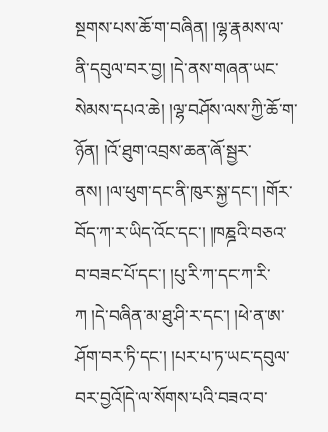སྔགས་པས་ཆོ་ག་བཞིན། །ལྷ་རྣམས་ལ་ནི་དབུལ་བར་བྱ། །དེ་ནས་གཞན་ཡང་སེམས་དཔའ་ཆེ། །ལྷ་བཤོས་ལས་ཀྱི་ཆོ་ག་ཉོན། །འོ་ཐུག་འབྲས་ཆན་ཞོ་སྦྱར་ནས། །ལ་ཕུག་དང་ནི་ཁུར་སྐྱ་དང་། །གོར་བོད་ཀ་ར་ཡིད་འོང་དང་། །ཁཎྜའི་བཅའ་བ་བཟང་པོ་དང་། །པུ་རི་ཀ་དང་ཀ་རི་ཀ །དེ་བཞིན་མ་ཐུ་ཤི་ར་དང་། །ཕེ་ན་ཨ་ཤོག་བར་ཏི་དང་། །པར་པ་ཏ་ཡང་དབུལ་བར་བྱའོ།དེ་ལ་སོགས་པའི་བཟའ་བ་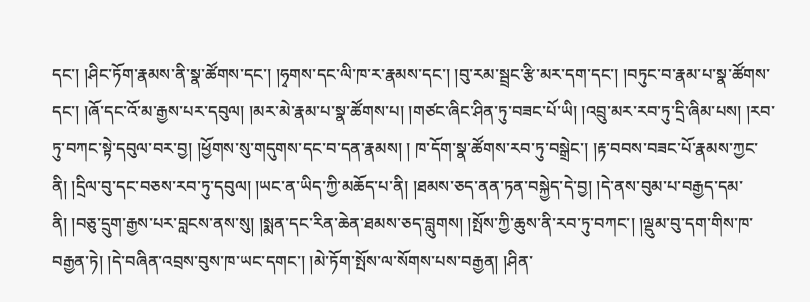དང་། །ཤིང་ཏོག་རྣམས་ནི་སྣ་ཚོགས་དང་། །ཧྭགས་དང་ལི་ཁ་ར་རྣམས་དང་། །བུ་རམ་སྦྲང་རྩི་མར་དག་དང་། །བཏུང་བ་རྣམ་པ་སྣ་ཚོགས་དང་། །ཞོ་དང་འོ་མ་རྒྱས་པར་དབུལ། །མར་མེ་རྣམ་པ་སྣ་ཚོགས་པ། །གཙང་ཞིང་ཤིན་ཏུ་བཟང་པོ་ཡི། །འབྲུ་མར་རབ་ཏུ་དྲི་ཞིམ་པས། །རབ་ཏུ་བཀང་སྟེ་དབུལ་བར་བྱ། །ཕྱོགས་སུ་གདུགས་དང་བ་དན་རྣམས། ། ཁ་དོག་སྣ་ཚོགས་རབ་ཏུ་བསྒྲེང་། །རྟ་བབས་བཟང་པོ་རྣམས་ཀྱང་ནི། །དྲིལ་བུ་དང་བཅས་རབ་ཏུ་དབུལ། །ཡང་ན་ཡིད་ཀྱི་མཆོད་པ་ནི། །ཐམས་ཅད་ནན་ཏན་བསྐྱེད་དེ་བྱ། །དེ་ནས་བུམ་པ་བརྒྱད་དམ་ནི། །བཅུ་དྲུག་རྒྱས་པར་བླངས་ནས་སུ། །སྨན་དང་རིན་ཆེན་ཐམས་ཅད་བླུགས། །སྤོས་ཀྱི་ཆུས་ནི་རབ་ཏུ་བཀང་། །ལྡུམ་བུ་དག་གིས་ཁ་བརྒྱན་ཏེ། །དེ་བཞིན་འབྲས་བུས་ཁ་ཡང་དགང་། །མེ་ཏོག་སྤོས་ལ་སོགས་པས་བརྒྱན། །ཤིན་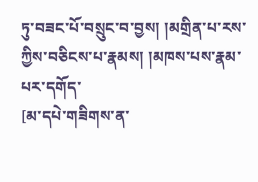ཏུ་བཟང་པོ་བསྲུང་བ་བྱས། །མགྲིན་པ་རས་ཀྱིས་བཅིངས་པ་རྣམས། །མཁས་པས་རྣམ་པར་དགོད་
[མ་དཔེ་གཟིགས་ན་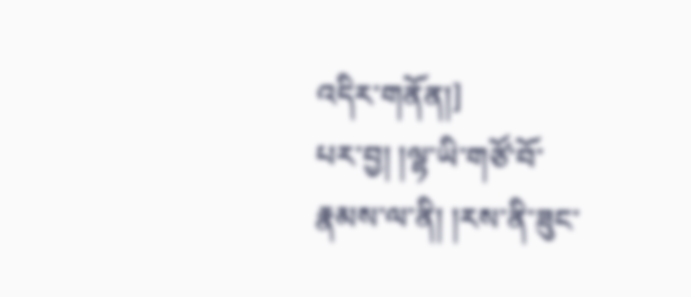འདིར་གནོན།]
པར་བྱ། །ལྷ་ཡི་གཙོ་བོ་རྣམས་ལ་ནི། །རས་ནི་ཟུང་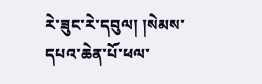རེ་ཟུང་རེ་དབུལ། །སེམས་དཔའ་ཆེན་པོ་ཕལ་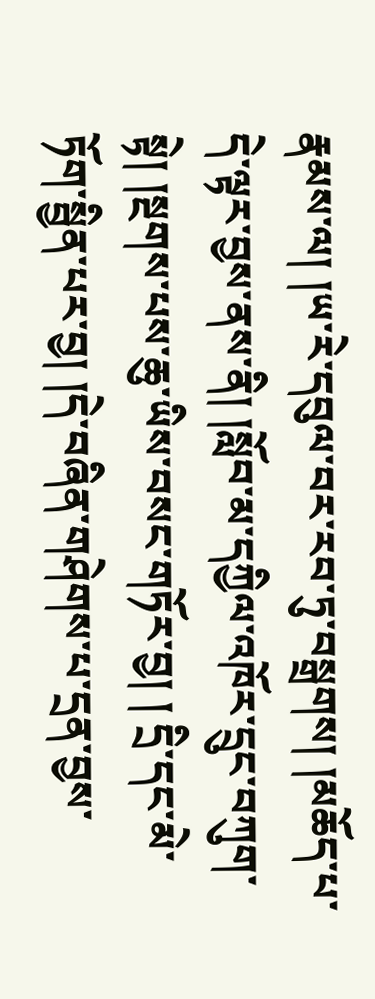རྣམས་ལ། །ཡ་རེ་དབུལ་བར་རབ་ཏུ་བསྒྲགས། །མཆོད་པ་དེ་ལྟར་བྱས་ནས་ནི། །སློབ་མ་དཀྱིལ་འཁོར་དྲུང་བཀུག་སྟེ། །སྔགས་པས་ཆུ་ཡིས་བསང་གཏོར་བྱ། ། དྲི་དང་མེ་ཏོག་སྦྱིན་པར་བྱ། །དེ་བཞིན་གཤེགས་པ་དྲན་བྱས་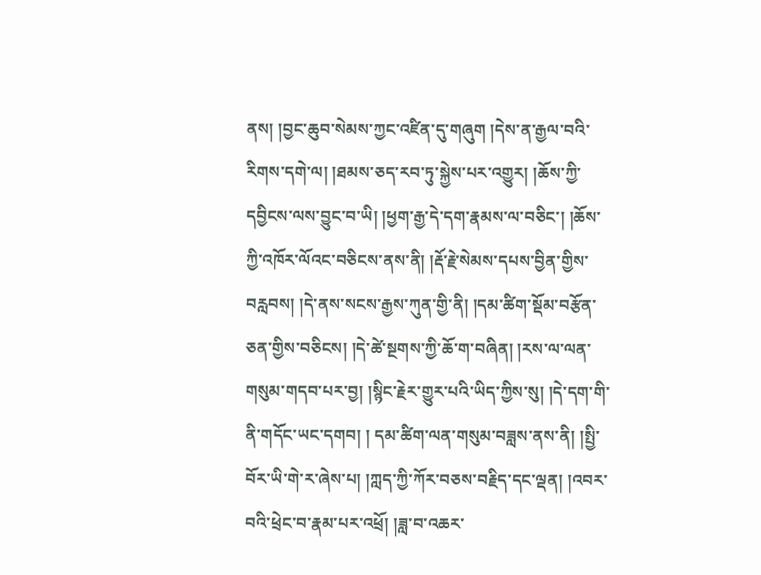ནས། །བྱང་ཆུབ་སེམས་ཀྱང་འཛིན་དུ་གཞུག །དེས་ན་རྒྱལ་བའི་རིགས་དགེ་ལ། །ཐམས་ཅད་རབ་ཏུ་སྐྱེས་པར་འགྱུར། །ཆོས་ཀྱི་དབྱིངས་ལས་བྱུང་བ་ཡི། །ཕྱག་རྒྱ་དེ་དག་རྣམས་ལ་བཅིང་། །ཆོས་ཀྱི་འཁོར་ལོའང་བཅིངས་ནས་ནི། །རྡོ་རྗེ་སེམས་དཔས་བྱིན་གྱིས་བརླབས། །དེ་ནས་སངས་རྒྱས་ཀུན་གྱི་ནི། །དམ་ཚིག་སྡོམ་བརྩོན་ཅན་གྱིས་བཅིངས། །དེ་ཚེ་སྔགས་ཀྱི་ཆོ་ག་བཞིན། །རས་ལ་ལན་གསུམ་གདབ་པར་བྱ། །སྙིང་རྗེར་གྱུར་པའི་ཡིད་ཀྱིས་སུ། །དེ་དག་གི་ནི་གདོང་ཡང་དགབ། ། དམ་ཚིག་ལན་གསུམ་བཟླས་ནས་ནི། །སྤྱི་བོར་ཡི་གེ་ར་ཞེས་པ། །ཀླད་ཀྱི་ཀོར་བཅས་བརྗིད་དང་ལྡན། །འབར་བའི་ཕྲེང་བ་རྣམ་པར་འཕྲོ། །ཟླ་བ་འཆར་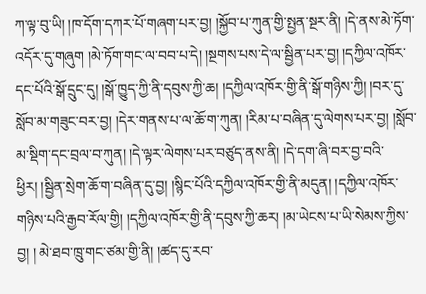ཀ་ལྟ་བུ་ཡི། །ཁ་དོག་དཀར་པོ་གཞག་པར་བྱ། །སྐྱོབ་པ་ཀུན་གྱི་སྤྱན་སྔར་ནི། །དེ་ནས་མེ་ཏོག་འདོར་དུ་གཞུག །མེ་ཏོག་གང་ལ་བབ་པ་དེ། །སྔགས་པས་དེ་ལ་སྦྱིན་པར་བྱ། །དཀྱིལ་འཁོར་དང་པོའི་སྒོ་དྲུང་དུ། །སྒོ་ཁྱུད་ཀྱི་ནི་དབུས་ཀྱི་ཆ། །དཀྱིལ་འཁོར་གྱི་ནི་སྒོ་གཉིས་ཀྱི། །བར་དུ་སློབ་མ་གཟུང་བར་བྱ། །དེར་གནས་པ་ལ་ཆོ་ག་ཀུན། །རིམ་པ་བཞིན་དུ་ལེགས་པར་བྱ། །སློབ་མ་སྡིག་དང་བྲལ་བ་ཀུན། །དེ་ལྟར་ལེགས་པར་བཙུད་ནས་ནི། །དེ་དག་ཞི་བར་བྱ་བའི་ཕྱིར། །སྦྱིན་སྲེག་ཆོ་ག་བཞིན་དུ་བྱ། །སྙིང་པོའི་དཀྱིལ་འཁོར་གྱི་ནི་མདུན། །དཀྱིལ་འཁོར་གཉིས་པའི་རྒྱབ་རོལ་གྱི། །དཀྱིལ་འཁོར་གྱི་ནི་དབུས་ཀྱི་ཆར། །མ་ཡེངས་པ་ཡི་སེམས་ཀྱིས་བྱ། ། མེ་ཐབ་ཁྲུ་གང་ཙམ་གྱི་ནི། །ཚད་དུ་རབ་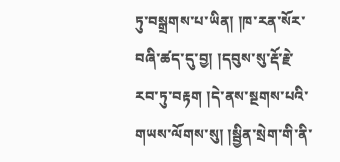ཏུ་བསྒྲགས་པ་ཡིན། །ཁ་རན་སོར་བཞི་ཚད་དུ་བྱ། །དབུས་སུ་རྡོ་རྗེ་རབ་ཏུ་བརྟག །དེ་ནས་སྔགས་པའི་གཡས་ལོགས་སུ། །སྦྱིན་སྲེག་གི་ནི་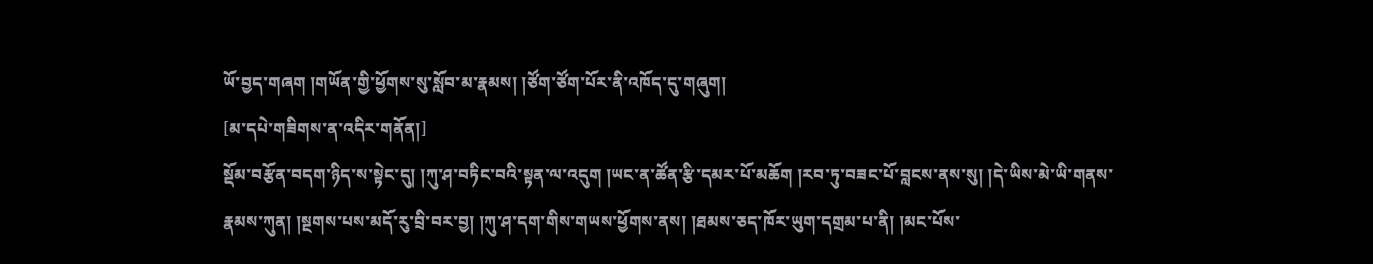ཡོ་བྱད་གཞག །གཡོན་གྱི་ཕྱོགས་སུ་སློབ་མ་རྣམས། །ཙོག་ཙོག་པོར་ནི་འཁོད་དུ་གཞུག།
[མ་དཔེ་གཟིགས་ན་འདིར་གནོན།]
སྡོམ་བརྩོན་བདག་ཉིད་ས་སྟེང་དུ། །ཀུ་ཤ་བཏིང་བའི་སྟན་ལ་འདུག །ཡང་ན་ཚོན་རྩི་དམར་པོ་མཆོག །རབ་ཏུ་བཟང་པོ་བླངས་ནས་སུ། །དེ་ཡིས་མེ་ཡི་གནས་རྣམས་ཀུན། །སྔགས་པས་མདོ་རུ་བྲི་བར་བྱ། །ཀུ་ཤ་དག་གིས་གཡས་ཕྱོགས་ནས། །ཐམས་ཅད་ཁོར་ཡུག་དགྲམ་པ་ནི། །མང་པོས་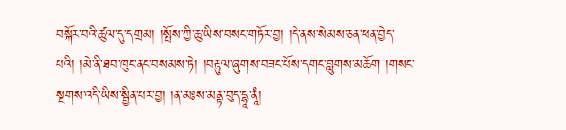བསྐོར་བའི་ཚུལ་དུ་དགྲམ། །སྤོས་ཀྱི་ཆུ་ཡིས་བསང་གཏོར་བྱ། །དེ་ནས་སེམས་ཅན་ཕན་བྱེད་པའི། །མེ་ནི་ཐབ་ཁུང་ནང་བསམས་ཏེ། །བརྟུལ་ཞུགས་བཟང་པོས་དགང་བླུགས་མཆོག །གསང་སྔགས་འདི་ཡིས་སྦྱིན་པར་བྱ། །ན་མཿས་མནྟ་བུད་དྷཱ་ནཱཾ།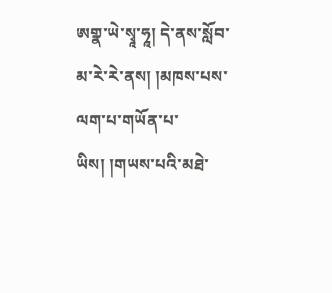ཨགྣ་ཡེ་སྭཱ་ཧཱ། དེ་ནས་སློབ་མ་རེ་རེ་ནས། །མཁས་པས་ལག་པ་གཡོན་པ་ཡིས། །གཡས་པའི་མཐེ་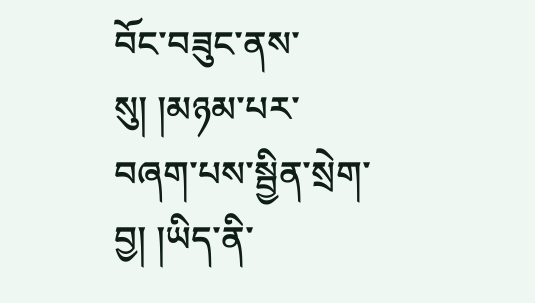བོང་བཟུང་ནས་སུ། །མཉམ་པར་བཞག་པས་སྦྱིན་སྲེག་བྱ། །ཡིད་ནི་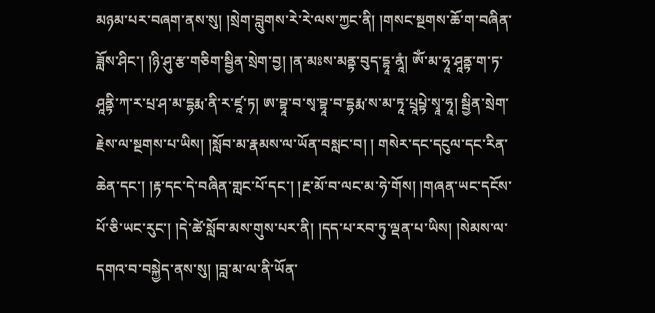མཉམ་པར་བཞག་ནས་སུ། །སྲེག་བླུགས་རེ་རེ་ལས་ཀྱང་ནི། །གསང་སྔགས་ཆོ་ག་བཞིན་ཟློས་ཤིང་། །ཉི་ཤུ་རྩ་གཅིག་སྦྱིན་སྲེག་བྱ། །ན་མཿས་མནྟ་བུད་དྷཱ་ནཱཾ། ཨོཾ་མ་ཧཱ་ཤཱནྟ་ག་ཏ་ཤཱནྟི་ཀ་ར་པྲ་ཤ་མ་དྷརྨ་ནི་ར་ཛཱ་ཏ། ཨ་བྷཱ་བ་སྭ་བྷཱ་བ་དྷརྨ་ས་མ་ཏཱ་པྲཱཔྟེ་སྭཱ་ཧཱ། སྦྱིན་སྲེག་རྗེས་ལ་སྔགས་པ་ཡིས། །སློབ་མ་རྣམས་ལ་ཡོན་བསླང་བ། ། གསེར་དང་དངུལ་དང་རིན་ཆེན་དང་། །རྟ་དང་དེ་བཞིན་གླང་པོ་དང་། །རྔ་མོ་བ་ལང་མ་ཧེ་གོས། །གཞན་ཡང་དངོས་པོ་ཅི་ཡང་རུང་། །དེ་ཚེ་སློབ་མས་གུས་པར་ནི། །དད་པ་རབ་ཏུ་ལྡན་པ་ཡིས། །སེམས་ལ་དགའ་བ་བསྐྱེད་ནས་སུ། །བླ་མ་ལ་ནི་ཡོན་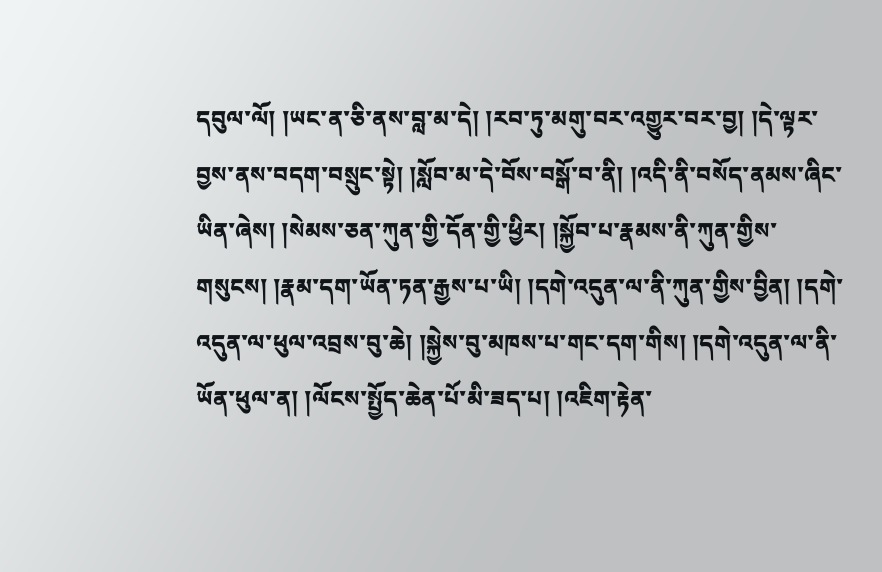དབུལ་ལོ། །ཡང་ན་ཅི་ནས་བླ་མ་དེ། །རབ་ཏུ་མགུ་བར་འགྱུར་བར་བྱ། །དེ་ལྟར་བྱས་ནས་བདག་བསྲུང་སྟེ། །སློབ་མ་དེ་བོས་བསྒོ་བ་ནི། །འདི་ནི་བསོད་ནམས་ཞིང་ཡིན་ཞེས། །སེམས་ཅན་ཀུན་གྱི་དོན་གྱི་ཕྱིར། །སྐྱོབ་པ་རྣམས་ནི་ཀུན་གྱིས་གསུངས། །རྣམ་དག་ཡོན་ཏན་རྒྱས་པ་ཡི། །དགེ་འདུན་ལ་ནི་ཀུན་གྱིས་བྱིན། །དགེ་འདུན་ལ་ཕུལ་འབྲས་བུ་ཆེ། །སྐྱེས་བུ་མཁས་པ་གང་དག་གིས། །དགེ་འདུན་ལ་ནི་ཡོན་ཕུལ་ན། །ལོངས་སྤྱོད་ཆེན་པོ་མི་ཟད་པ། །འཇིག་རྟེན་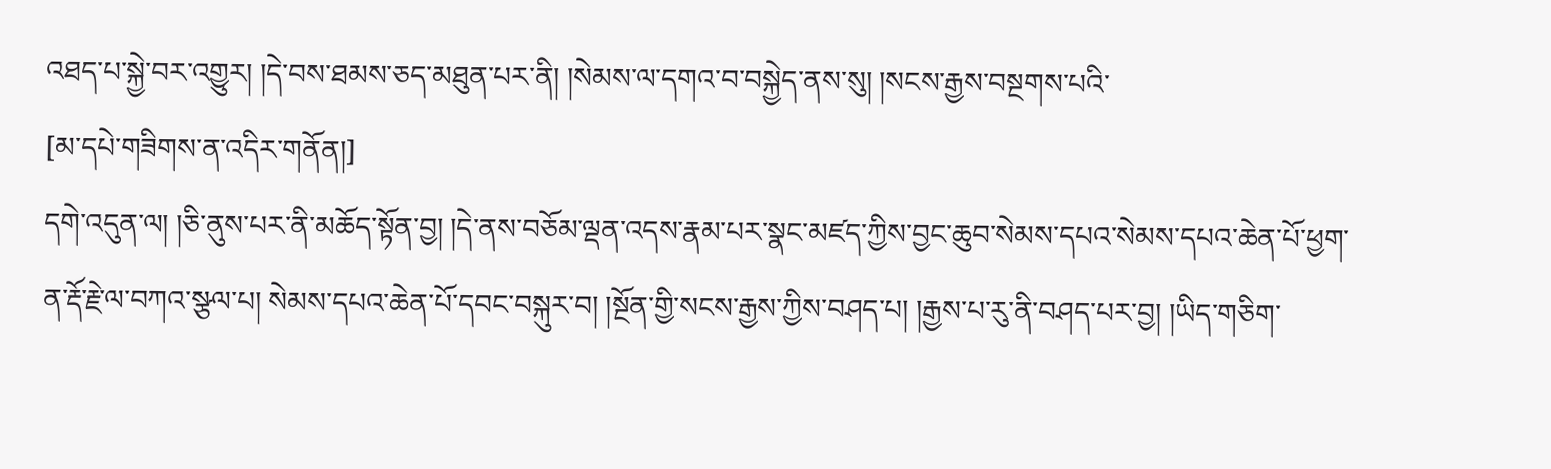འཐད་པ་སྐྱེ་བར་འགྱུར། །དེ་བས་ཐམས་ཅད་མཐུན་པར་ནི། །སེམས་ལ་དགའ་བ་བསྐྱེད་ནས་སུ། །སངས་རྒྱས་བསྔགས་པའི་
[མ་དཔེ་གཟིགས་ན་འདིར་གནོན།]
དགེ་འདུན་ལ། །ཅི་ནུས་པར་ནི་མཆོད་སྟོན་བྱ། །དེ་ནས་བཅོམ་ལྡན་འདས་རྣམ་པར་སྣང་མཛད་ཀྱིས་བྱང་ཆུབ་སེམས་དཔའ་སེམས་དཔའ་ཆེན་པོ་ཕྱག་ན་རྡོ་རྗེ་ལ་བཀའ་སྩལ་པ། སེམས་དཔའ་ཆེན་པོ་དབང་བསྐུར་བ། །སྔོན་གྱི་སངས་རྒྱས་ཀྱིས་བཤད་པ། །རྒྱས་པ་རུ་ནི་བཤད་པར་བྱ། །ཡིད་གཅིག་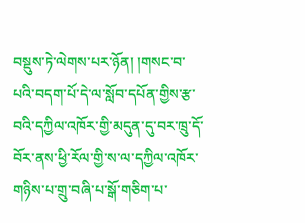བསྡུས་ཏེ་ལེགས་པར་ཉོན། །གསང་བ་པའི་བདག་པོ་དེ་ལ་སློབ་དཔོན་གྱིས་རྩ་བའི་དཀྱིལ་འཁོར་གྱི་མདུན་དུ་བར་ཁྲུ་དོ་བོར་ནས་ཕྱི་རོལ་གྱི་ས་ལ་དཀྱིལ་འཁོར་གཉིས་པ་གྲུ་བཞི་པ་སྒོ་གཅིག་པ་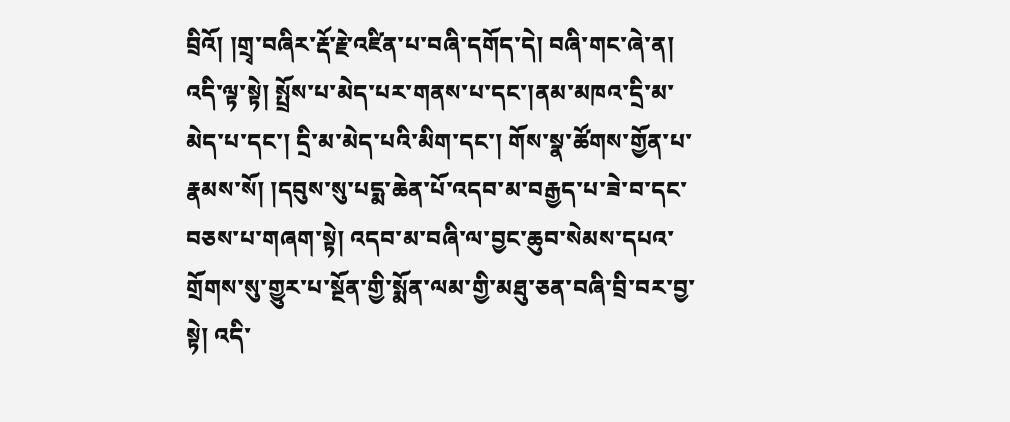བྲིའོ། །གྲྭ་བཞིར་རྡོ་རྗེ་འཛིན་པ་བཞི་དགོད་དེ། བཞི་གང་ཞེ་ན། འདི་ལྟ་སྟེ། སྤྲོས་པ་མེད་པར་གནས་པ་དང་།ནམ་མཁའ་དྲི་མ་མེད་པ་དང་། དྲི་མ་མེད་པའི་མིག་དང་། གོས་སྣ་ཚོགས་གྱོན་པ་རྣམས་སོ། །དབུས་སུ་པདྨ་ཆེན་པོ་འདབ་མ་བརྒྱད་པ་ཟེ་བ་དང་བཅས་པ་གཞག་སྟེ། འདབ་མ་བཞི་ལ་བྱང་ཆུབ་སེམས་དཔའ་གྲོགས་སུ་གྱུར་པ་སྔོན་གྱི་སྨོན་ལམ་གྱི་མཐུ་ཅན་བཞི་བྲི་བར་བྱ་སྟེ། འདི་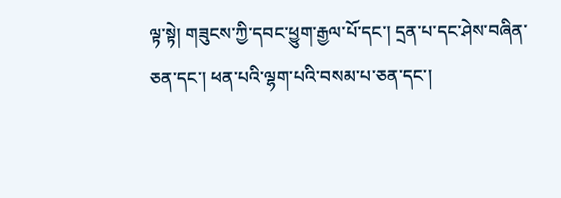ལྟ་སྟེ། གཟུངས་ཀྱི་དབང་ཕྱུག་རྒྱལ་པོ་དང་། དྲན་པ་དང་ཤེས་བཞིན་ཅན་དང་། ཕན་པའི་ལྷག་པའི་བསམ་པ་ཅན་དང་།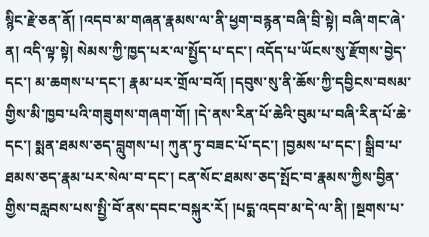སྙིང་རྗེ་ཅན་ནོ། །འདབ་མ་གཞན་རྣམས་ལ་ནི་ཕྱག་བརྙན་བཞི་བྲི་སྟེ། བཞི་གང་ཞེ་ན། འདི་ལྟ་སྟེ། སེམས་ཀྱི་ཁྱད་པར་ལ་སྤྱོད་པ་དང་། འདོད་པ་ཡོངས་སུ་རྫོགས་བྱེད་དང་། མ་ཆགས་པ་དང་། རྣམ་པར་གྲོལ་བའོ། །དབུས་སུ་ནི་ཆོས་ཀྱི་དབྱིངས་བསམ་གྱིས་མི་ཁྱབ་པའི་གཟུགས་གཞག་གོ། །དེ་ནས་རིན་པོ་ཆེའི་བུམ་པ་བཞི་རིན་པོ་ཆེ་དང་། སྨན་ཐམས་ཅད་བླུགས་པ། ཀུན་ཏུ་བཟང་པོ་དང་། །བྱམས་པ་དང་། སྒྲིབ་པ་ཐམས་ཅད་རྣམ་པར་སེལ་བ་དང་། ངན་སོང་ཐམས་ཅད་སྤོང་བ་རྣམས་ཀྱིས་བྱིན་གྱིས་བརླབས་པས་སྤྱི་བོ་ནས་དབང་བསྐུར་རོ། །པདྨ་འདབ་མ་དེ་ལ་ནི། །སྔགས་པ་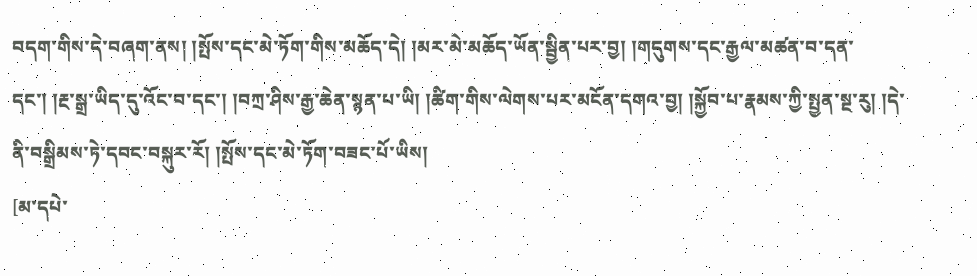བདག་གིས་དེ་བཞག་ནས། །སྤོས་དང་མེ་ཏོག་གིས་མཆོད་དེ། །མར་མེ་མཆོད་ཡོན་སྦྱིན་པར་བྱ། །གདུགས་དང་རྒྱལ་མཚན་བ་དན་དང་། །རྔ་སྒྲ་ཡིད་དུ་འོང་བ་དང་། །བཀྲ་ཤིས་རྒྱ་ཆེན་སྙན་པ་ཡི། །ཚིག་གིས་ལེགས་པར་མངོན་དགའ་བྱ། །སྐྱོབ་པ་རྣམས་ཀྱི་སྤྱན་སྔ་རུ། །དེ་ནི་བསྒྲིམས་ཏེ་དབང་བསྐུར་རོ། །སྤོས་དང་མེ་ཏོག་བཟང་པོ་ཡིས།
[མ་དཔེ་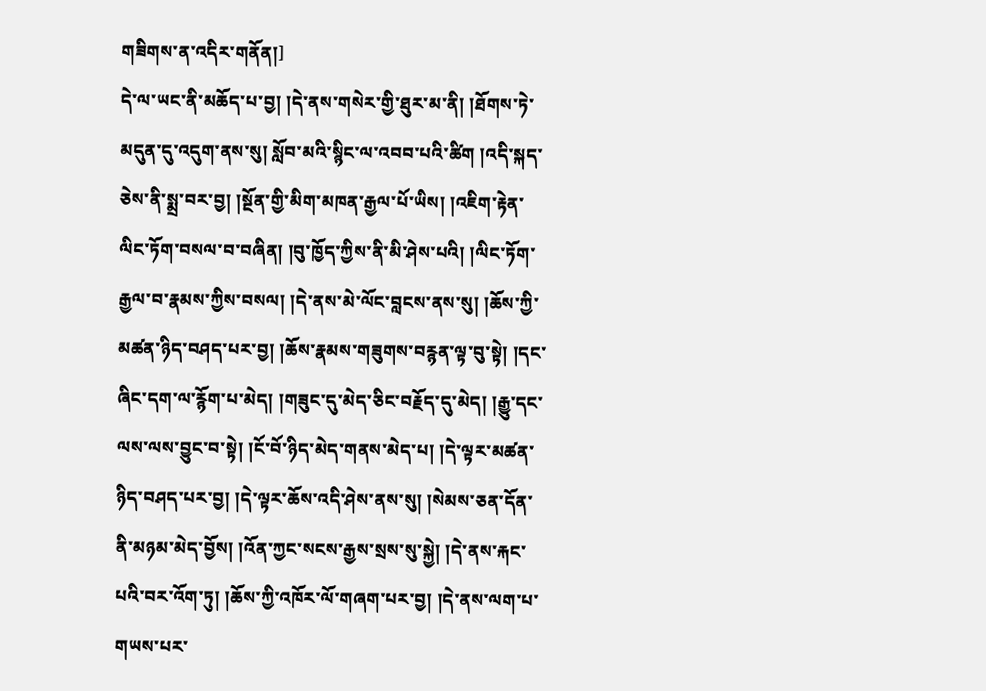གཟིགས་ན་འདིར་གནོན།]
དེ་ལ་ཡང་ནི་མཆོད་པ་བྱ། །དེ་ནས་གསེར་གྱི་ཐུར་མ་ནི། །ཐོགས་ཏེ་མདུན་དུ་འདུག་ནས་སུ། སློབ་མའི་སྙིང་ལ་འབབ་པའི་ཚིག །འདི་སྐད་ཅེས་ནི་སྨྲ་བར་བྱ། །སྔོན་གྱི་མིག་མཁན་རྒྱལ་པོ་ཡིས། །འཇིག་རྟེན་ལིང་ཏོག་བསལ་བ་བཞིན། །བུ་ཁྱོད་ཀྱིས་ནི་མི་ཤེས་པའི། །ལིང་ཏོག་རྒྱལ་བ་རྣམས་ཀྱིས་བསལ། །དེ་ནས་མེ་ལོང་བླངས་ནས་སུ། །ཆོས་ཀྱི་མཚན་ཉིད་བཤད་པར་བྱ། །ཆོས་རྣམས་གཟུགས་བརྙན་ལྟ་བུ་སྟེ། །དང་ཞིང་དག་ལ་རྙོག་པ་མེད། །གཟུང་དུ་མེད་ཅིང་བརྗོད་དུ་མེད། །རྒྱུ་དང་ལས་ལས་བྱུང་བ་སྟེ། །ངོ་བོ་ཉིད་མེད་གནས་མེད་པ། །དེ་ལྟར་མཚན་ཉིད་བཤད་པར་བྱ། །དེ་ལྟར་ཆོས་འདི་ཤེས་ནས་སུ། །སེམས་ཅན་དོན་ནི་མཉམ་མེད་བྱོས། །འོན་ཀྱང་སངས་རྒྱས་སྲས་སུ་སྐྱེ། །དེ་ནས་རྐང་པའི་བར་འོག་ཏུ། །ཆོས་ཀྱི་འཁོར་ལོ་གཞག་པར་བྱ། །དེ་ནས་ལག་པ་གཡས་པར་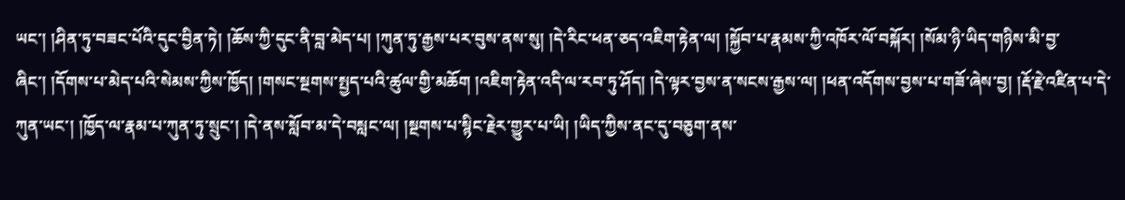ཡང་། །ཤིན་ཏུ་བཟང་པོའི་དུང་བྱིན་ཏེ། །ཆོས་ཀྱི་དུང་ནི་བླ་མེད་པ། །ཀུན་ཏུ་རྒྱས་པར་བུས་ནས་སུ། །དེ་རིང་ཕན་ཅད་འཇིག་རྟེན་ལ། །སྐྱོབ་པ་རྣམས་ཀྱི་འཁོར་ལོ་བསྐོར། །སོམ་ཉི་ཡིད་གཉིས་མི་བྱ་ཞིང་། །དོགས་པ་མེད་པའི་སེམས་ཀྱིས་ཁྱོད། །གསང་སྔགས་སྤྱད་པའི་ཚུལ་གྱི་མཆོག །འཇིག་རྟེན་འདི་ལ་རབ་ཏུ་ཤོད། །དེ་ལྟར་བྱས་ན་སངས་རྒྱས་ལ། །ཕན་འདོགས་བྱས་པ་གཟོ་ཞེས་བྱ། །རྡོ་རྗེ་འཛིན་པ་དེ་ཀུན་ཡང་། །ཁྱོད་ལ་རྣམ་པ་ཀུན་ཏུ་སྲུང་། །དེ་ནས་སློབ་མ་དེ་བསླང་ལ། །སྔགས་པ་སྙིང་རྗེར་གྱུར་པ་ཡི། །ཡིད་ཀྱིས་ནང་དུ་བཅུག་ནས་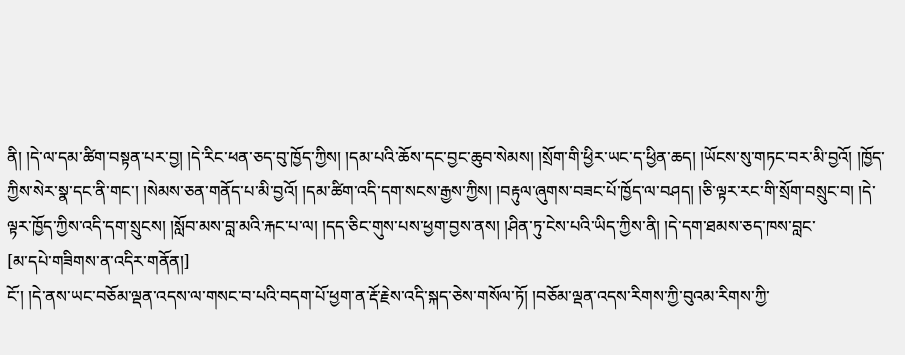ནི། །དེ་ལ་དམ་ཚིག་བསྟན་པར་བྱ། །དེ་རིང་ཕན་ཅད་བུ་ཁྱོད་ཀྱིས། །དམ་པའི་ཆོས་དང་བྱང་ཆུབ་སེམས། །སྲོག་གི་ཕྱིར་ཡང་ད་ཕྱིན་ཆད། །ཡོངས་སུ་གཏང་བར་མི་བྱའོ། །ཁྱོད་ཀྱིས་སེར་སྣ་དང་ནི་གང་། །སེམས་ཅན་གནོད་པ་མི་བྱའོ། །དམ་ཚིག་འདི་དག་སངས་རྒྱས་ཀྱིས། །བརྟུལ་ཞུགས་བཟང་པོ་ཁྱོད་ལ་བཤད། །ཅི་ལྟར་རང་གི་སྲོག་བསྲུང་བ། །དེ་ལྟར་ཁྱོད་ཀྱིས་འདི་དག་སྲུངས། །སློབ་མས་བླ་མའི་རྐང་པ་ལ། །དད་ཅིང་གུས་པས་ཕྱག་བྱས་ནས། །ཤིན་ཏུ་ངེས་པའི་ཡིད་ཀྱིས་ནི། །དེ་དག་ཐམས་ཅད་ཁས་བླང་
[མ་དཔེ་གཟིགས་ན་འདིར་གནོན།]
ངོ་། །དེ་ནས་ཡང་བཅོམ་ལྡན་འདས་ལ་གསང་བ་པའི་བདག་པོ་ཕྱག་ན་རྡོ་རྗེས་འདི་སྐད་ཅེས་གསོལ་ཏོ། །བཅོམ་ལྡན་འདས་རིགས་ཀྱི་བུའམ་རིགས་ཀྱི་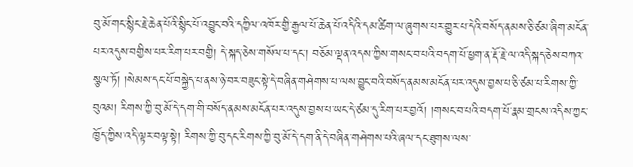བུ་མོ་གང་སྙིང་རྗེ་ཆེན་པོའི་སྙིང་པོ་འབྱུང་བའི་དཀྱིལ་འཁོར་གྱི་རྒྱལ་པོ་ཆེན་པོ་འདིའི་དམ་ཚིག་ལ་ཞུགས་པར་གྱུར་པ་དེའི་བསོད་ནམས་ཅི་ཙམ་ཞིག་མངོན་པར་འདུས་བགྱིས་པར་རིག་པར་བགྱི། དེ་སྐད་ཅེས་གསོལ་པ་དང་། བཅོམ་ལྡན་འདས་ཀྱིས་གསང་བ་པའི་བདག་པོ་ཕྱག་ན་རྡོ་རྗེ་ལ་འདི་སྐད་ཅེས་བཀའ་སྩལ་ཏོ། །སེམས་དང་པོ་བསྐྱེད་པ་ནས་ཉེ་བར་བཟུང་སྟེ་དེ་བཞིན་གཤེགས་པ་ལས་བྱུང་བའི་བསོད་ནམས་མངོན་པར་འདུས་བྱས་པ་ཅི་ཙམ་པ་རིགས་ཀྱི་བུའམ། རིགས་ཀྱི་བུ་མོ་དེ་དག་གི་བསོད་ནམས་མངོན་པར་འདུས་བྱས་པ་ཡང་དེ་ཙམ་དུ་རིག་པར་བྱའོ། །གསང་བ་པའི་བདག་པོ་རྣམ་གྲངས་འདིས་ཀྱང་ཁྱོད་ཀྱིས་འདི་ལྟར་བལྟ་སྟེ། རིགས་ཀྱི་བུ་དང་རིགས་ཀྱི་བུ་མོ་དེ་དག་ནི་དེ་བཞིན་གཤེགས་པའི་ཞལ་དང་ཐུགས་ལས་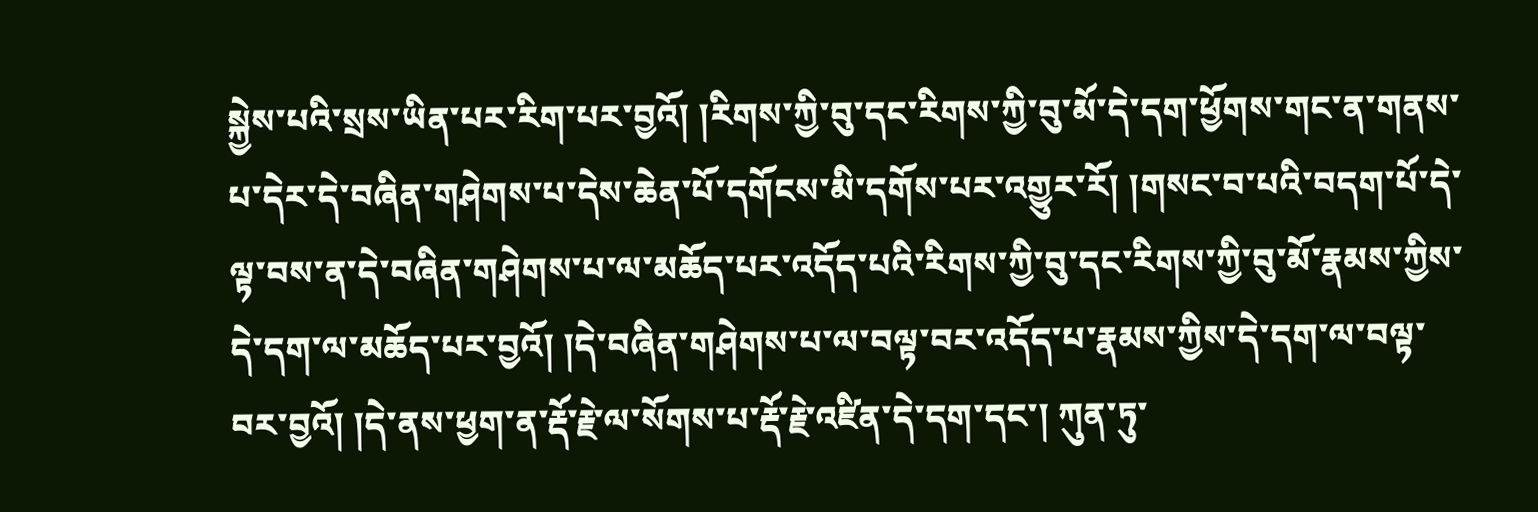སྐྱེས་པའི་སྲས་ཡིན་པར་རིག་པར་བྱའོ། །རིགས་ཀྱི་བུ་དང་རིགས་ཀྱི་བུ་མོ་དེ་དག་ཕྱོགས་གང་ན་གནས་པ་དེར་དེ་བཞིན་གཤེགས་པ་དེས་ཆེན་པོ་དགོངས་མི་དགོས་པར་འགྱུར་རོ། །གསང་བ་པའི་བདག་པོ་དེ་ལྟ་བས་ན་དེ་བཞིན་གཤེགས་པ་ལ་མཆོད་པར་འདོད་པའི་རིགས་ཀྱི་བུ་དང་རིགས་ཀྱི་བུ་མོ་རྣམས་ཀྱིས་དེ་དག་ལ་མཆོད་པར་བྱའོ། །དེ་བཞིན་གཤེགས་པ་ལ་བལྟ་བར་འདོད་པ་རྣམས་ཀྱིས་དེ་དག་ལ་བལྟ་བར་བྱའོ། །དེ་ནས་ཕྱག་ན་རྡོ་རྗེ་ལ་སོགས་པ་རྡོ་རྗེ་འཛིན་དེ་དག་དང་། ཀུན་ཏུ་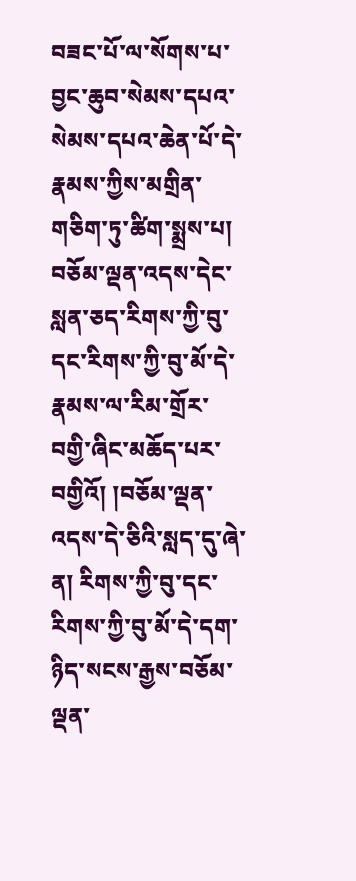བཟང་པོ་ལ་སོགས་པ་བྱང་ཆུབ་སེམས་དཔའ་སེམས་དཔའ་ཆེན་པོ་དེ་རྣམས་ཀྱིས་མགྲིན་གཅིག་ཏུ་ཚིག་སྨྲས་པ། བཅོམ་ལྡན་འདས་དེང་སླན་ཅད་རིགས་ཀྱི་བུ་དང་རིགས་ཀྱི་བུ་མོ་དེ་རྣམས་ལ་རིམ་གྲོར་བགྱི་ཞིང་མཆོད་པར་བགྱིའོ། །བཅོམ་ལྡན་འདས་དེ་ཅིའི་སླད་དུ་ཞེ་ན། རིགས་ཀྱི་བུ་དང་རིགས་ཀྱི་བུ་མོ་དེ་དག་ཉིད་སངས་རྒྱས་བཅོམ་ལྡན་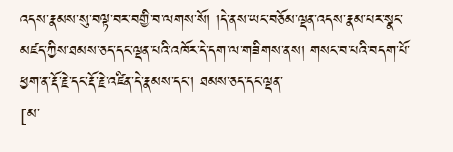འདས་རྣམས་སུ་བལྟ་བར་བགྱི་བ་ལགས་སོ། །དེ་ནས་ཡང་བཅོམ་ལྡན་འདས་རྣམ་པར་སྣང་མཛད་ཀྱིས་ཐམས་ཅད་དང་ལྡན་པའི་འཁོར་དེ་དག་ལ་གཟིགས་ནས། གསང་བ་པའི་བདག་པོ་ཕྱག་ན་རྡོ་རྗེ་དང་རྡོ་རྗེ་འཛིན་དེ་རྣམས་དང་། ཐམས་ཅད་དང་ལྡན་
[མ་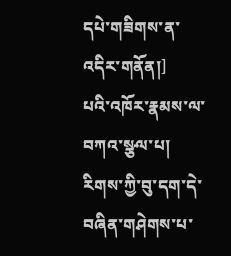དཔེ་གཟིགས་ན་འདིར་གནོན།]
པའི་འཁོར་རྣམས་ལ་བཀའ་སྩལ་པ། རིགས་ཀྱི་བུ་དག་དེ་བཞིན་གཤེགས་པ་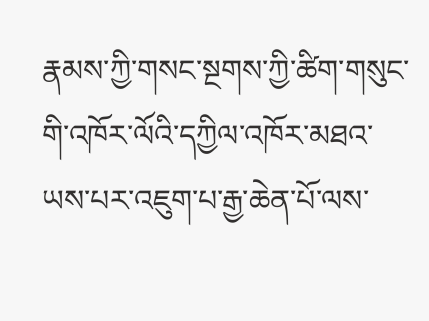རྣམས་ཀྱི་གསང་སྔགས་ཀྱི་ཚིག་གསུང་གི་འཁོར་ལོའི་དཀྱིལ་འཁོར་མཐའ་ཡས་པར་འཇུག་པ་རྒྱ་ཆེན་པོ་ལས་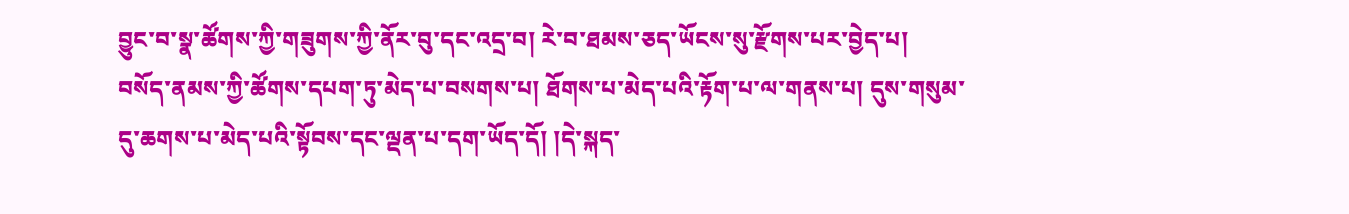བྱུང་བ་སྣ་ཚོགས་ཀྱི་གཟུགས་ཀྱི་ནོར་བུ་དང་འདྲ་བ། རེ་བ་ཐམས་ཅད་ཡོངས་སུ་རྫོགས་པར་བྱེད་པ། བསོད་ནམས་ཀྱི་ཚོགས་དཔག་ཏུ་མེད་པ་བསགས་པ། ཐོགས་པ་མེད་པའི་རྟོག་པ་ལ་གནས་པ། དུས་གསུམ་དུ་ཆགས་པ་མེད་པའི་སྟོབས་དང་ལྡན་པ་དག་ཡོད་དོ། །དེ་སྐད་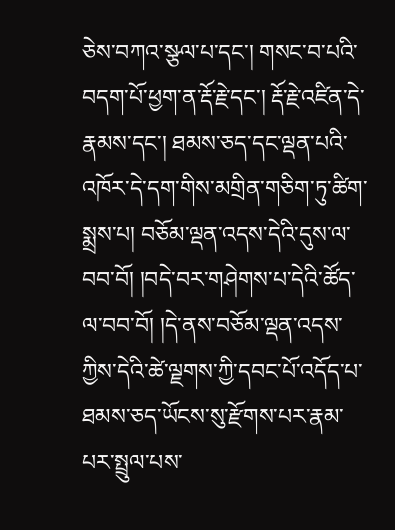ཅེས་བཀའ་སྩལ་པ་དང་། གསང་བ་པའི་བདག་པོ་ཕྱག་ན་རྡོ་རྗེ་དང་། རྡོ་རྗེ་འཛིན་དེ་རྣམས་དང་། ཐམས་ཅད་དང་ལྡན་པའི་འཁོར་དེ་དག་གིས་མགྲིན་གཅིག་ཏུ་ཚིག་སྨྲས་པ། བཅོམ་ལྡན་འདས་དེའི་དུས་ལ་བབ་བོ། །བདེ་བར་གཤེགས་པ་དེའི་ཚོད་ལ་བབ་བོ། །དེ་ནས་བཅོམ་ལྡན་འདས་ཀྱིས་དེའི་ཚེ་ལྗགས་ཀྱི་དབང་པོ་འདོད་པ་ཐམས་ཅད་ཡོངས་སུ་རྫོགས་པར་རྣམ་པར་སྤྲུལ་པས་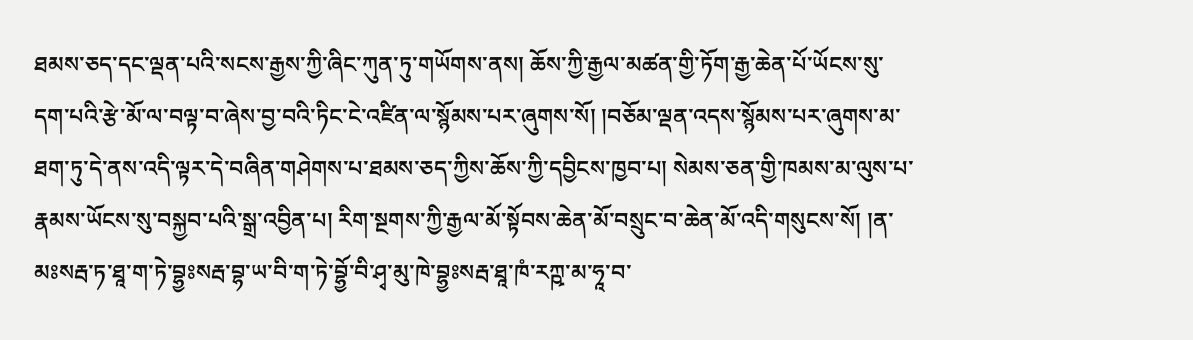ཐམས་ཅད་དང་ལྡན་པའི་སངས་རྒྱས་ཀྱི་ཞིང་ཀུན་ཏུ་གཡོགས་ནས། ཆོས་ཀྱི་རྒྱལ་མཚན་གྱི་ཏོག་རྒྱ་ཆེན་པོ་ཡོངས་སུ་དག་པའི་རྩེ་མོ་ལ་བལྟ་བ་ཞེས་བྱ་བའི་ཏིང་ངེ་འཛིན་ལ་སྙོམས་པར་ཞུགས་སོ། །བཅོམ་ལྡན་འདས་སྙོམས་པར་ཞུགས་མ་ཐག་ཏུ་དེ་ནས་འདི་ལྟར་དེ་བཞིན་གཤེགས་པ་ཐམས་ཅད་ཀྱིས་ཆོས་ཀྱི་དབྱིངས་ཁྱབ་པ། སེམས་ཅན་གྱི་ཁམས་མ་ལུས་པ་རྣམས་ཡོངས་སུ་བསྐྱབ་པའི་སྒྲ་འབྱིན་པ། རིག་སྔགས་ཀྱི་རྒྱལ་མོ་སྟོབས་ཆེན་མོ་བསྲུང་བ་ཆེན་མོ་འདི་གསུངས་སོ། །ན་མཿསརྦ་ཏ་ཐཱ་ག་ཏེ་བྷྱཿསརྦ་བྷ་ཡ་བི་ག་ཏེ་བྷྱོ་བི་ཤྭ་མུ་ཁེ་བྷྱཿསརྦ་ཐཱ་ཁཾ་རཀྵ་མ་ཧཱ་བ་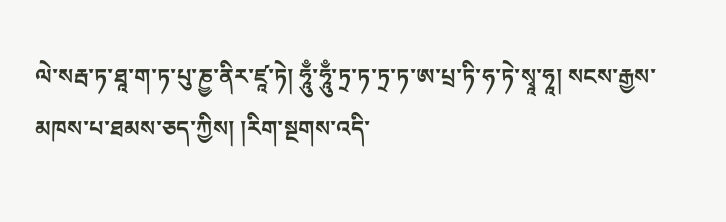ལེ་སརྦ་ཏ་ཐཱ་ག་ཏ་པུ་ཎྱ་ནིར་ཛཱ་ཏེ། ཧཱུྃ་ཧཱུྃ་ཏྲ་ཏ་ཏྲ་ཏ་ཨ་པྲ་ཏི་ཧ་ཏེ་སྭཱ་ཧཱ། སངས་རྒྱས་མཁས་པ་ཐམས་ཅད་ཀྱིས། །རིག་སྔགས་འདི་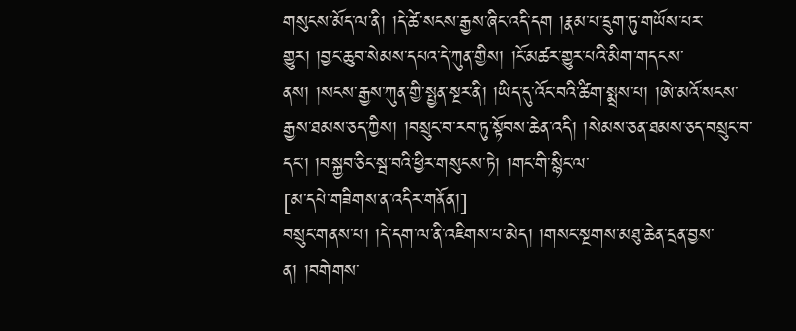གསུངས་མོད་ལ་ནི། །དེ་ཚེ་སངས་རྒྱས་ཞིང་འདི་དག །རྣམ་པ་དྲུག་ཏུ་གཡོས་པར་གྱུར། །བྱང་ཆུབ་སེམས་དཔའ་དེ་ཀུན་གྱིས། །ངོ་མཚར་གྱུར་པའི་མིག་གདངས་ནས། །སངས་རྒྱས་ཀུན་གྱི་སྤྱན་སྔར་ནི། །ཡིད་དུ་འོང་བའི་ཚིག་སྨྲས་པ། །ཨེ་མའོ་སངས་རྒྱས་ཐམས་ཅད་ཀྱིས། །བསྲུང་བ་རབ་ཏུ་སྟོབས་ཆེན་འདི། །སེམས་ཅན་ཐམས་ཅད་བསྲུང་བ་དང་། །བསྐྱབ་ཅིང་སྦ་བའི་ཕྱིར་གསུངས་ཏེ། །གང་གི་སྙིང་ལ་
[མ་དཔེ་གཟིགས་ན་འདིར་གནོན།]
བསྲུང་གནས་པ། །དེ་དག་ལ་ནི་འཇིགས་པ་མེད། །གསང་སྔགས་མཐུ་ཆེན་དྲན་བྱས་ན། །བགེགས་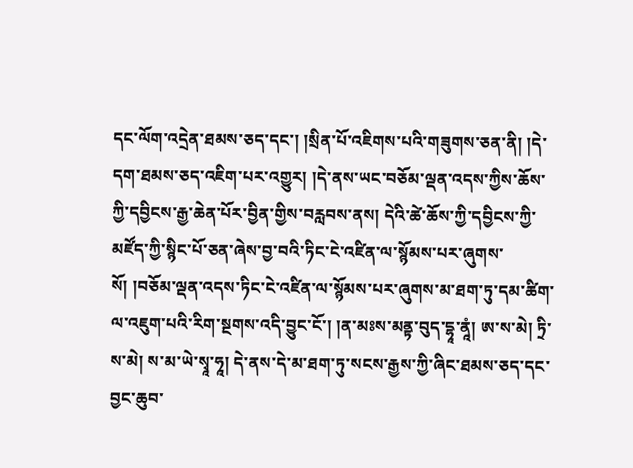དང་ལོག་འདྲེན་ཐམས་ཅད་དང་། །སྲིན་པོ་འཇིགས་པའི་གཟུགས་ཅན་ནི། །དེ་དག་ཐམས་ཅད་འཇིག་པར་འགྱུར། །དེ་ནས་ཡང་བཅོམ་ལྡན་འདས་ཀྱིས་ཆོས་ཀྱི་དབྱིངས་རྒྱ་ཆེན་པོར་བྱིན་གྱིས་བརླབས་ནས། དེའི་ཚེ་ཆོས་ཀྱི་དབྱིངས་ཀྱི་མཛོད་ཀྱི་སྙིང་པོ་ཅན་ཞེས་བྱ་བའི་ཏིང་ངེ་འཛིན་ལ་སྙོམས་པར་ཞུགས་སོ། །བཅོམ་ལྡན་འདས་ཏིང་ངེ་འཛིན་ལ་སྙོམས་པར་ཞུགས་མ་ཐག་ཏུ་དམ་ཚིག་ལ་འཇུག་པའི་རིག་སྔགས་འདི་བྱུང་ངོ་། །ན་མཿས་མནྟ་བུད་དྷཱ་ནཱཾ། ཨ་ས་མེ། ཏྲི་ས་མེ། ས་མ་ཡེ་སྭཱ་ཧཱ། དེ་ནས་དེ་མ་ཐག་ཏུ་སངས་རྒྱས་ཀྱི་ཞིང་ཐམས་ཅད་དང་བྱང་ཆུབ་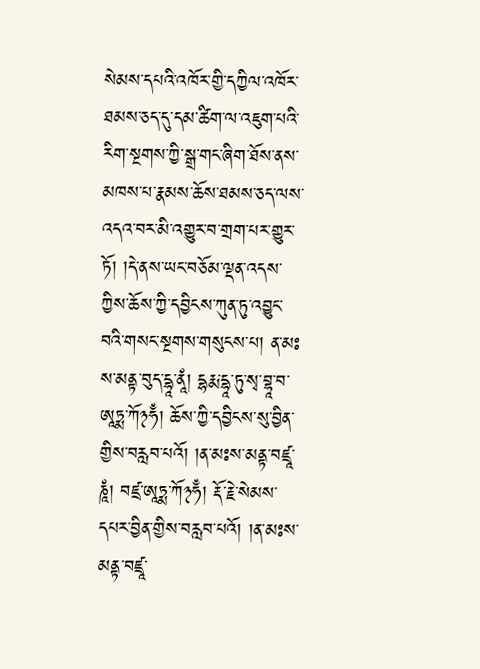སེམས་དཔའི་འཁོར་གྱི་དཀྱིལ་འཁོར་ཐམས་ཅད་དུ་དམ་ཚིག་ལ་འཇུག་པའི་རིག་སྔགས་ཀྱི་སྒྲ་གང་ཞིག་ཐོས་ནས་མཁས་པ་རྣམས་ཆོས་ཐམས་ཅད་ལས་འདའ་བར་མི་འགྱུར་བ་གྲག་པར་གྱུར་ཏོ། །དེ་ནས་ཡང་བཅོམ་ལྡན་འདས་ཀྱིས་ཆོས་ཀྱི་དབྱིངས་ཀུན་ཏུ་འབྱུང་བའི་གསང་སྔགས་གསུངས་པ། ན་མཿས་མནྟ་བུད་དྷཱ་ནཱཾ། དྷརྨ་དྷཱ་ཏུ་སྭ་བྷཱ་བ་ཨཱཏྨ་ཀོ྅ཧྃ། ཆོས་ཀྱི་དབྱིངས་སུ་བྱིན་གྱིས་བརླབ་པའོ། །ན་མཿས་མནྟ་བཛྲཱ་ཎཱཾ། བཛྲ་ཨཱཏྨ་ཀོ྅ཧྃ། རྡོ་རྗེ་སེམས་དཔར་བྱིན་གྱིས་བརླབ་པའོ། །ན་མཿས་མནྟ་བཛྲཱ་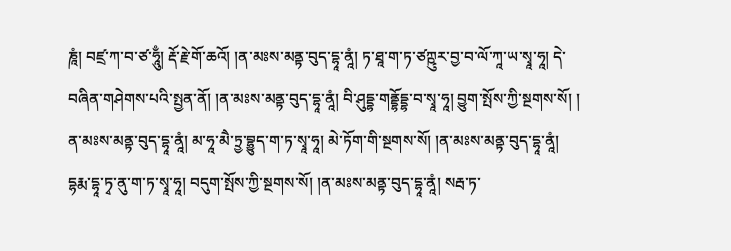ཎཱཾ། བཛྲ་ཀ་བ་ཙ་ཧཱུྃ། རྡོ་རྗེ་གོ་ཆའོ། །ན་མཿས་མནྟ་བུད་དྷཱ་ནཱཾ། ཏ་ཐཱ་ག་ཏ་ཙཀྵུར་བྱ་བ་ལོ་ཀཱ་ཡ་སྭཱ་ཧཱ། དེ་བཞིན་གཤེགས་པའི་སྤྱན་ནོ། །ན་མཿས་མནྟ་བུད་དྷཱ་ནཱཾ། བི་ཤུདྡྷ་གནྡྷོདྡྷ་བ་སྭཱ་ཧཱ། བྱུག་སྤོས་ཀྱི་སྔགས་སོ། ། ན་མཿས་མནྟ་བུད་དྷཱ་ནཱཾ། མ་ཧཱ་མཻ་ཏྲྱ་བྷྱུད་ག་ཏ་སྭཱ་ཧཱ། མེ་ཏོག་གི་སྔགས་སོ། །ན་མཿས་མནྟ་བུད་དྷཱ་ནཱཾ། དྷརྨ་དྷཱ་ཏྭ་ནུ་ག་ཏ་སྭཱ་ཧཱ། བདུག་སྤོས་ཀྱི་སྔགས་སོ། །ན་མཿས་མནྟ་བུད་དྷཱ་ནཱཾ། སརྦ་ཏ་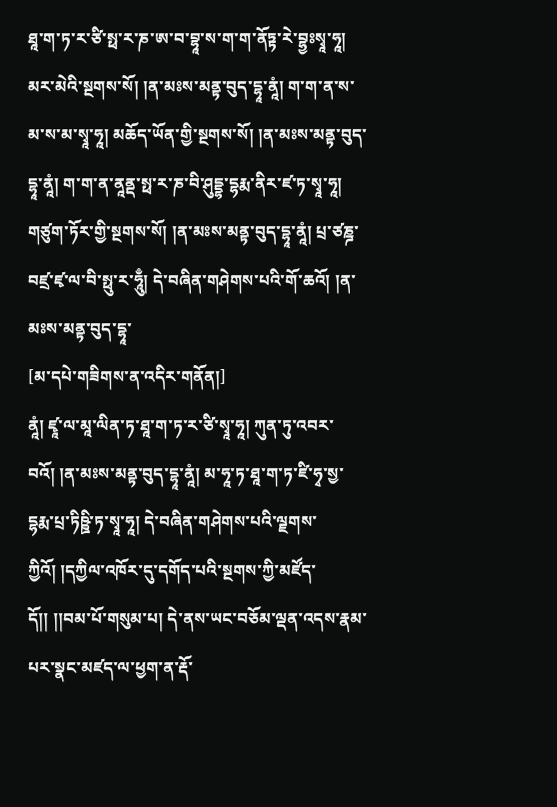ཐཱ་ག་ཏ་ར་ཙི་སྥ་ར་ཎ་ཨ་བ་བྷཱ་ས་ག་ག་ནོཏྟ་རེ་བྷྱཿསྭཱ་ཧཱ། མར་མེའི་སྔགས་སོ། །ན་མཿས་མནྟ་བུད་དྷཱ་ནཱཾ། ག་ག་ན་ས་མ་ས་མ་སྭཱ་ཧཱ། མཆོད་ཡོན་གྱི་སྔགས་སོ། །ན་མཿས་མནྟ་བུད་དྷཱ་ནཱཾ། ག་ག་ན་ནཱནྡ་སྥ་ར་ཎ་བི་ཤུདྡྷ་དྷརྨ་ནིར་ཛ་ཏ་སྭཱ་ཧཱ། གཙུག་ཏོར་གྱི་སྔགས་སོ། །ན་མཿས་མནྟ་བུད་དྷཱ་ནཱཾ། པྲ་ཙཎྜ་བཛྲ་ཛྭ་ལ་བི་སྥུ་ར་ཧཱུྃ། དེ་བཞིན་གཤེགས་པའི་གོ་ཆའོ། །ན་མཿས་མནྟ་བུད་དྷཱ་
[མ་དཔེ་གཟིགས་ན་འདིར་གནོན།]
ནཱཾ། ཛྭཱ་ལ་མཱ་ལིན་ཏ་ཐཱ་ག་ཏ་ར་ཙི་སྭཱ་ཧཱ། ཀུན་ཏུ་འབར་བའོ། །ན་མཿས་མནྟ་བུད་དྷཱ་ནཱཾ། མ་ཧཱ་ཏ་ཐཱ་ག་ཏ་ཛི་ཧྭ་སྱ་དྷརྨ་པྲ་ཏིཥྛི་ཏ་སྭཱ་ཧཱ། དེ་བཞིན་གཤེགས་པའི་ལྗགས་ཀྱིའོ། །དཀྱིལ་འཁོར་དུ་དགོད་པའི་སྔགས་ཀྱི་མཛོད་དོ།། །།བམ་པོ་གསུམ་པ། དེ་ནས་ཡང་བཅོམ་ལྡན་འདས་རྣམ་པར་སྣང་མཛད་ལ་ཕྱག་ན་རྡོ་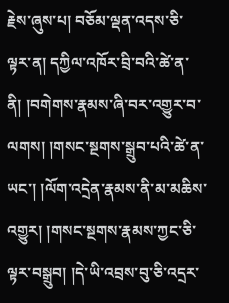རྗེས་ཞུས་པ། བཅོམ་ལྡན་འདས་ཅི་ལྟར་ན། དཀྱིལ་འཁོར་བྲི་བའི་ཚེ་ན་ནི། །བགེགས་རྣམས་ཞི་བར་འགྱུར་བ་ལགས། །གསང་སྔགས་སྒྲུབ་པའི་ཚེ་ན་ཡང་། །ལོག་འདྲེན་རྣམས་ནི་མ་མཆིས་འགྱུར། །གསང་སྔགས་རྣམས་ཀྱང་ཅི་ལྟར་བསྒྲུབ། །དེ་ཡི་འབྲས་བུ་ཅི་འདྲར་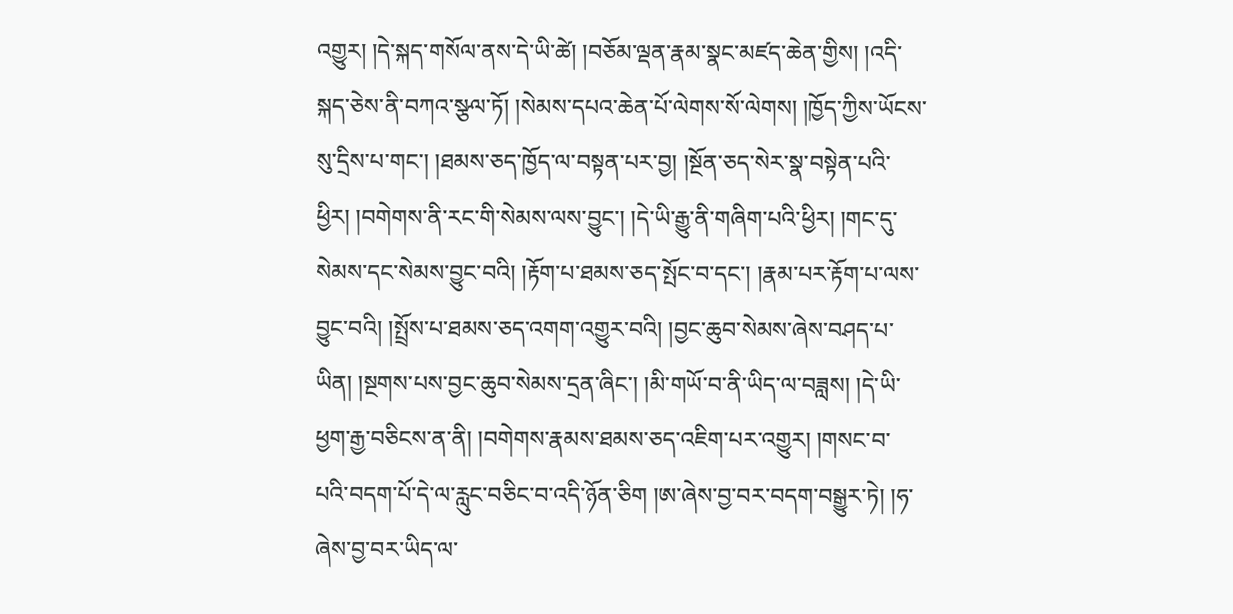འགྱུར། །དེ་སྐད་གསོལ་ནས་དེ་ཡི་ཚེ། །བཅོམ་ལྡན་རྣམ་སྣང་མཛད་ཆེན་གྱིས། །འདི་སྐད་ཅེས་ནི་བཀའ་སྩལ་ཏོ། །སེམས་དཔའ་ཆེན་པོ་ལེགས་སོ་ལེགས། །ཁྱོད་ཀྱིས་ཡོངས་སུ་དྲིས་པ་གང་། །ཐམས་ཅད་ཁྱོད་ལ་བསྟན་པར་བྱ། །སྔོན་ཅད་སེར་སྣ་བསྟེན་པའི་ཕྱིར། །བགེགས་ནི་རང་གི་སེམས་ལས་བྱུང་། །དེ་ཡི་རྒྱུ་ནི་གཞིག་པའི་ཕྱིར། །གང་དུ་སེམས་དང་སེམས་བྱུང་བའི། །རྟོག་པ་ཐམས་ཅད་སྤོང་བ་དང་། །རྣམ་པར་རྟོག་པ་ལས་བྱུང་བའི། །སྤྲོས་པ་ཐམས་ཅད་འགག་འགྱུར་བའི། །བྱང་ཆུབ་སེམས་ཞེས་བཤད་པ་ཡིན། །སྔགས་པས་བྱང་ཆུབ་སེམས་དྲན་ཞིང་། །མི་གཡོ་བ་ནི་ཡིད་ལ་བཟླས། །དེ་ཡི་ཕྱག་རྒྱ་བཅིངས་ན་ནི། །བགེགས་རྣམས་ཐམས་ཅད་འཇིག་པར་འགྱུར། །གསང་བ་པའི་བདག་པོ་དེ་ལ་རླུང་བཅིང་བ་འདི་ཉོན་ཅིག །ཨ་ཞེས་བྱ་བར་བདག་བསྒྱུར་ཏེ། །ཧ་ཞེས་བྱ་བར་ཡིད་ལ་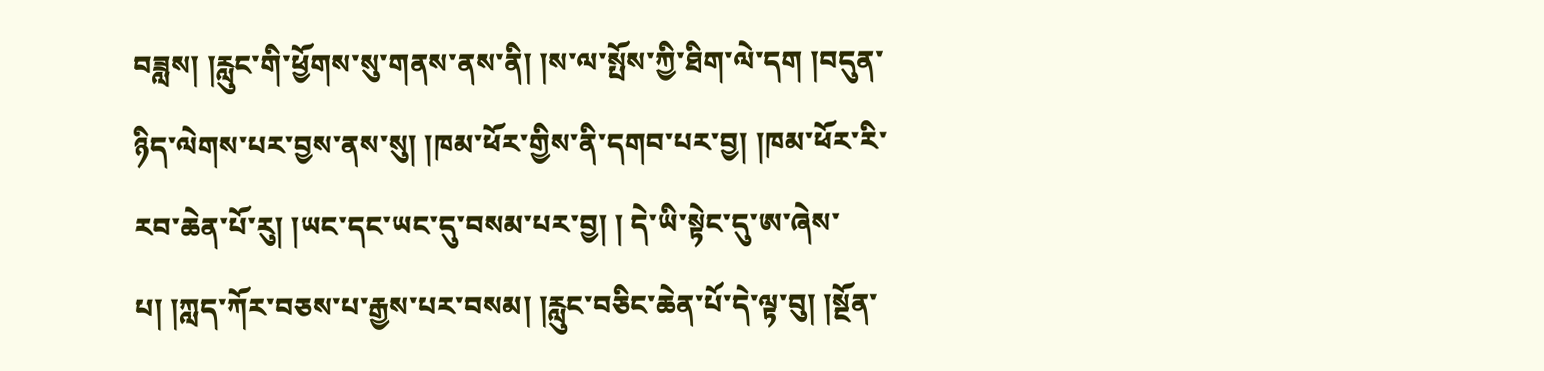བཟླས། །རླུང་གི་ཕྱོགས་སུ་གནས་ནས་ནི། །ས་ལ་སྤོས་ཀྱི་ཐིག་ལེ་དག །བདུན་ཉིད་ལེགས་པར་བྱས་ནས་སུ། །ཁམ་ཕོར་གྱིས་ནི་དགབ་པར་བྱ། །ཁམ་ཕོར་རི་རབ་ཆེན་པོ་རུ། །ཡང་དང་ཡང་དུ་བསམ་པར་བྱ། ། དེ་ཡི་སྟེང་དུ་ཨ་ཞེས་པ། །ཀླད་ཀོར་བཅས་པ་རྒྱས་པར་བསམ། །རླུང་བཅིང་ཆེན་པོ་དེ་ལྟ་བུ། །སྔོན་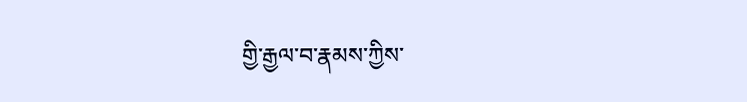གྱི་རྒྱལ་བ་རྣམས་ཀྱིས་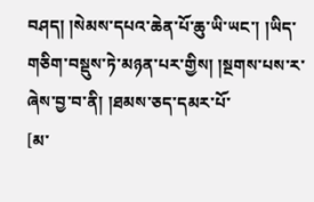བཤད། །སེམས་དཔའ་ཆེན་པོ་ཆུ་ཡི་ཡང་། །ཡིད་གཅིག་བསྡུས་ཏེ་མཉན་པར་གྱིས། །སྔགས་པས་ར་ཞེས་བྱ་བ་ནི། །ཐམས་ཅད་དམར་པོ་
[མ་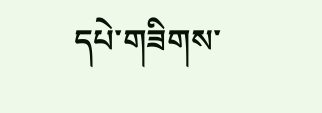དཔེ་གཟིགས་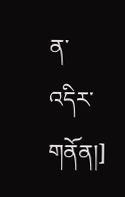ན་འདིར་གནོན།]